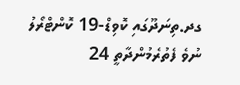ގދ.ތިނަދޫގައި ކޮވިޑް-19 ކޮންޓްރޯލު ނުވެ ފެތުރެމުންދާތީ 24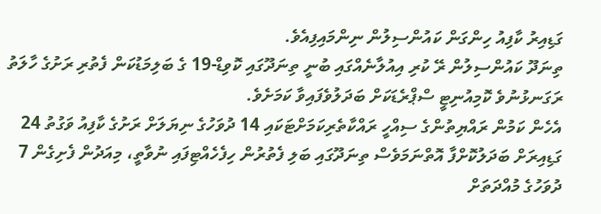ގަޑިއިރު ކާފިއު ހިންގަން ކައުންސިލުން ނިންމައިފިއެވެ.
ތިނަދޫ ކައުންސިލުން ރޭ ކުރި އިއުލާނެއްގައި ބުނީ ތިނަދޫގައި ކޮވިޑް-19 ގެ ބަލިމަޑުކަން ފެތުރި ރަށުގެ ހާލަތު ރަގަނޅުނުވެ ކޮމިއުނިޓީ ސްޕްރެޑަކަށް ބަދަލުވެފައިވާ ކަމަށެވެ.
އެހެން ކަމުން ރައްޔިތުންގެ ސިއްހީ ރައްކާތެރިކަމަށްޓަކައި 14 ދުވަހުގެ ނިޔަލަށް ރަށުގެ ކާފިއު ވަގުތު 24 ގަޑިއިރަށް ބަދަލުކޮށްފާ އޮތްނަމަވެސް ތިނަދޫގައި ބަލި ފެތުރުން ހިފެހެއްޓިފައި ނުވާތީ، މިއަދުން ފެށިގެން 7 ދުވަހުގެ މުއްދަތަށް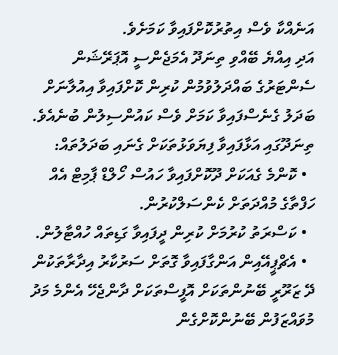އަނެއްކާ ވެސް އިތުރުކޮށްފައިވާ ކަމަށެވެ.
އަދި އިއްޔެ ބޭއްވި ތިނަދޫ އެމަޖެންސީ އޮޕަރޭޝަން ސެންޓަރުގެ ބައްދަލުވުމުން ކުރިން ކޮށްފައިވާ އިއުލާނަށް ބަދަލު ގެނެސްފައިވާ ކަމަށް ވެސް ކައުންސިލުން ބުނެއެވެ.
ތިނަދޫގައި އަޅާފައިވާ ފިޔަވަޅުތަކަށް ގެނައި ބަދަލުތައް:
  • ކޮންމެ ގެއަކަށް ދޫކޮށްފައިވާ ހައުސް ހޯލްޑް ޕާމިޓް އެއް ހަފްތާގެ މުއްދަތަށް ކެންސަލްކުރުން.
  • ކަސްރަތު ކުރުމަށް ކުރިން ދީފައިވާ ގަޑިތައް ހުއްޓާލުން.
  • އެޗްޕީއޭއިން އަންގާފައިވާ ގޮތަށް ސަރުކާރު އިދާރާތަކުން ދޭ ޒަރޫރީ ބޭނުންތަކަށް އޮފީސްތަކަށް ދާންޖެހޭ އެންމެ މަދު މުވައްޒަފުން ބޭނުންކޮށްގެން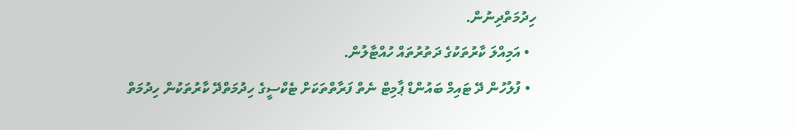ހިދުމަތްދިނުން.
  • އަމިއްލަ ކާރުތަކުގެ ދަތުރުތައް ހުއްޓާލުން.
  • ފުލުހުން ދޭ ޓައިމް ބައުންޑް ޕާމިޓް ނެތް ފަރާތްތަކަށް ޓެކްސީގެ ހިދުމަތްދޭ ކާރުތަކުން ހިދުމަތް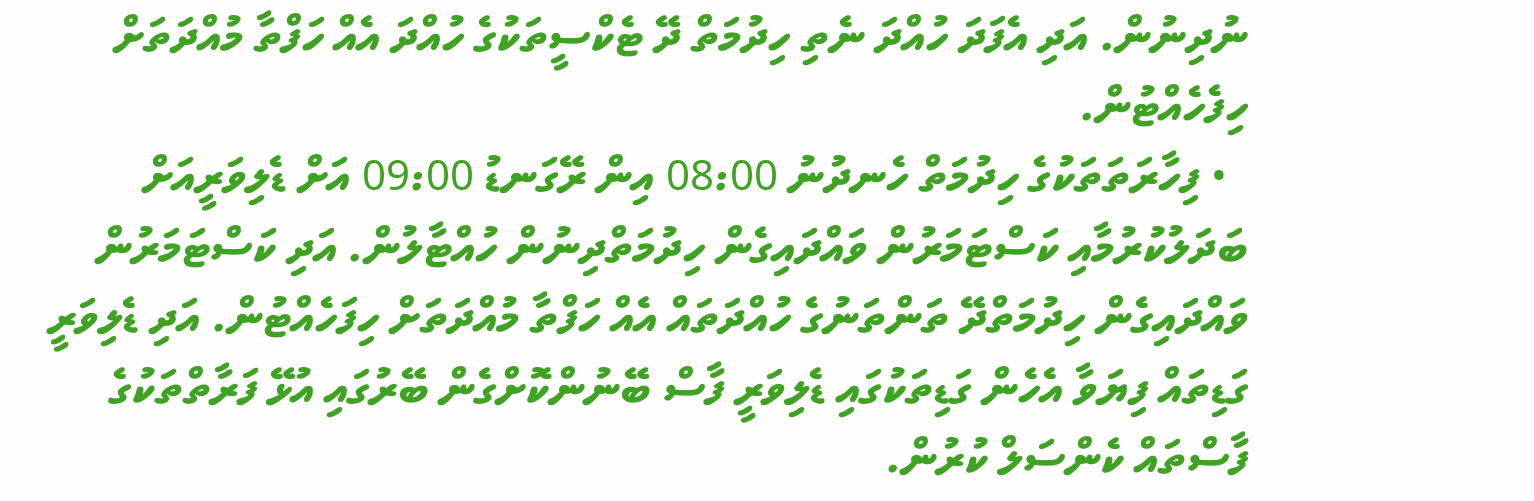ނުދިނުން. އަދި އެފަދަ ހުއްދަ ނެތި ހިދުމަތް ދޭ ޓެކްސީތަކުގެ ހުއްދަ އެއް ހަފްތާ މުއްދަތަށް ހިފެހެއްޓުން.
  • ފިހާރަތަތަކުގެ ހިދުމަތް ހެނދުނު 08:00 އިން ރޭގަނޑު 09:00 އަށް ޑެލިވަރީއަށް ބަދަލުކުރުމާއި ކަސްޓަމަރުން ވައްދައިގެން ހިދުމަތްދިނުން ހުއްޓާލުން. އަދި ކަސްޓަމަރުން ވައްދައިގެން ހިދުމަތްދޭ ތަންތަނުގެ ހުއްދަތައް އެއް ހަފްތާ މުއްދަތަށް ހިފަހެއްޓުން. އަދި ޑެލިވަރީ ގަޑިތައް ފިޔަވާ އެހެން ގަޑިތަކުގައި ޑެލިވަރީ ފާސް ބޭނުންކޮށްގެން ބޭރުގައި އުޅޭ ފަރާތްތަކުގެ ފާސްތައް ކެންސަލް ކުރުން.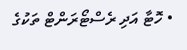• ހޮޓާ އަދި ރެސްޓޯރަންޓް ތަކުގެ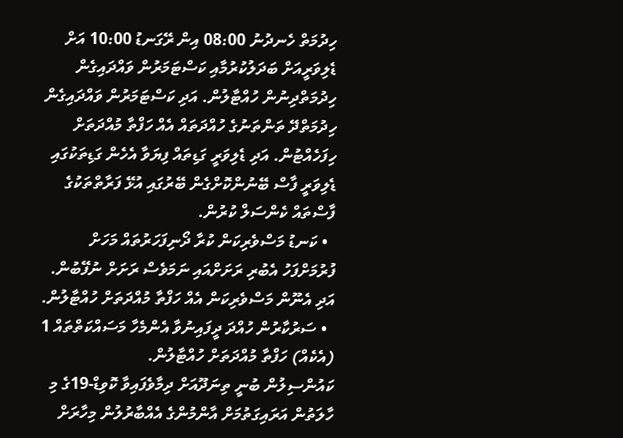ހިދުމަތް ހެނދުނު 08:00 އިން ރޭގަނޑު 10:00 އަށް ޑެލިވަރީއަށް ބަދަލުކުރުމާއި ކަސްޓަމަރުން ވައްދައިގެން ހިދުމަތްދިނުން ހުއްޓާލުން. އަދި ކަސްޓަމަރުން ވައްދައިގެން ހިދުމަތްދޭ ތަންތަނުގެ ހުއްދަތައް އެއް ހަފްތާ މުއްދަތަށް ހިފަހެއްޓުން. އަދި ޑެލިވަރީ ގަޑިތައް ފިޔަވާ އެހެން ގަޑިތަކުގައި ޑެލިވަރީ ފާސް ބޭނުންކޮށްގެން ބޭރުގައި އުޅޭ ފަރާތްތަކުގެ ފާސްތައް ކެންސަލް ކުރުން.
  • ކަނޑު މަސްވެރިކަން ކުރާ ދޯނިފަހަރުތައް މަހަށް ފުރުމަށްފަހު އެބުރި ރަށަށްއައި ނަމަވެސް ރަށަށް ނުފޭބުން. އަދި އެނޫން މަސްވެރިކަން އެއް ހަފްތާ މުއްދަތަށް ހުއްޓާލުން.
  • ސަރުކާރުން ހުއްދަ ދީފައިނުވާ އެންމެހާ މަސައްކަތްތައް 1 (އެކެއް) ހަފްތާ މުއްދަތަށް ހުއްޓާލުން.
ކައުންސިލުން ބުނީ ތިނަދޫއަށް ދިމާވެފައިވާ ކޮވިޑް-19ގެ މި ހާލަތުން އަރައިގަތުމަށް އާންމުންގެ އެއްބާރުލުން މިހާރަށް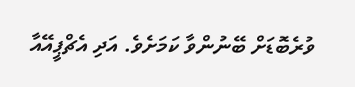ވުރެބޮޑަށް ބޭނުންވާ ކަމަށެވެ. އަދި އެޗްޕީއޭއާ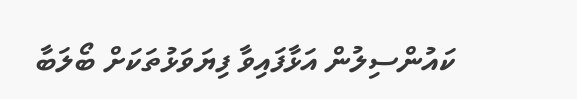ކައުންސިލުން އަޅާފައިވާ ފިޔަވަޅުތަކަށް ބޯލަބާ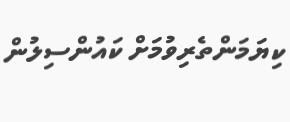ކިޔަމަންތެރިވުމަށް ކައުންސިލުން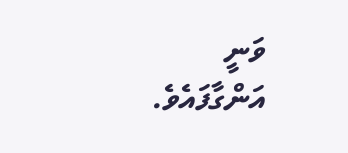ވަނީ އަންގާފައެވެ.